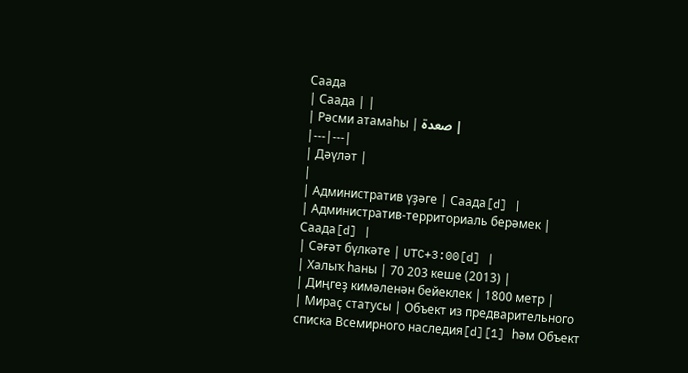Саада
| Саада | |
| Рәсми атамаһы | صعدة |
|---|---|
| Дәүләт |
|
| Административ үҙәге | Саада[d] |
| Административ-территориаль берәмек | Саада[d] |
| Сәғәт бүлкәте | UTC+3:00[d] |
| Халыҡ һаны | 70 203 кеше (2013) |
| Диңгеҙ кимәленән бейеклек | 1800 метр |
| Мираҫ статусы | Объект из предварительного списка Всемирного наследия[d][1] һәм Объект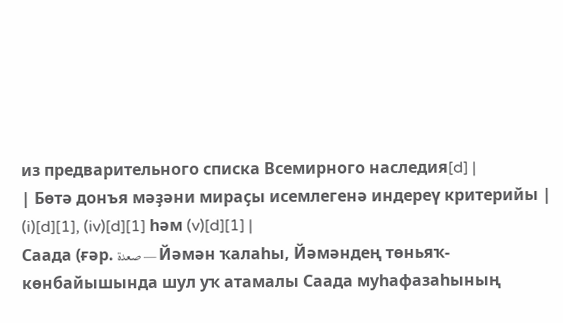из предварительного списка Всемирного наследия[d] |
| Бөтә донъя мәҙәни мираҫы исемлегенә индереү критерийы | (i)[d][1], (iv)[d][1] һәм (v)[d][1] |
Саада (ғәр. صعدة — Йәмән ҡалаһы, Йәмәндең төньяҡ-көнбайышында шул уҡ атамалы Саада муһафазаһының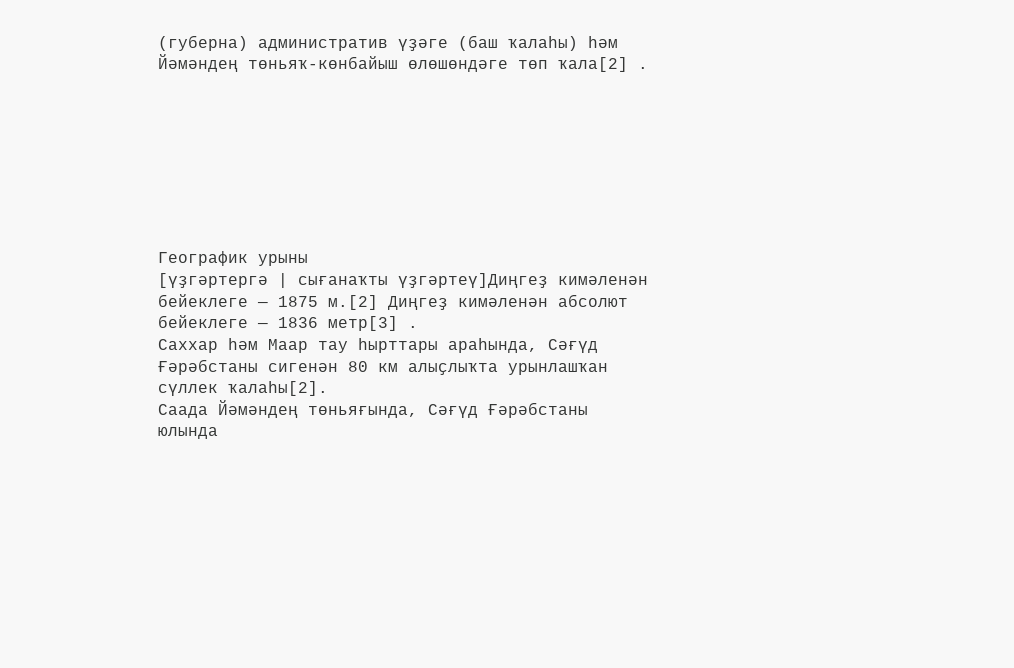(губерна) административ үҙәге (баш ҡалаһы) һәм Йәмәндең төньяҡ-көнбайыш өлөшөндәге төп ҡала[2] .








Географик урыны
[үҙгәртергә | сығанаҡты үҙгәртеү]Диңгеҙ кимәленән бейеклеге — 1875 м.[2] Диңгеҙ кимәленән абсолют бейеклеге — 1836 метр[3] .
Саххар һәм Маар тау һырттары араһында, Сәғүд Ғәрәбстаны сигенән 80 км алыҫлыҡта урынлашҡан сүллек ҡалаһы[2].
Саада Йәмәндең төньяғында, Сәғүд Ғәрәбстаны юлында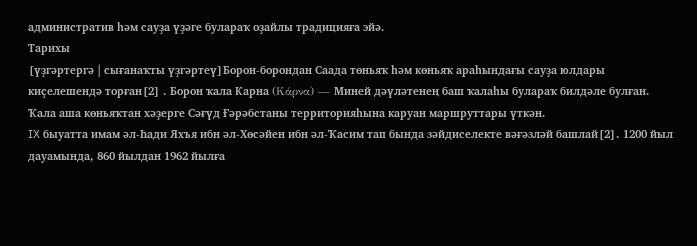административ һәм сауҙа үҙәге булараҡ оҙайлы традицияға эйә.
Тарихы
[үҙгәртергә | сығанаҡты үҙгәртеү]Борон-борондан Саада төньяҡ һәм көньяҡ араһындағы сауҙа юлдары киҫелешендә торған[2] . Борон ҡала Карна (Κάρνα) — Миней дәүләтенең баш ҡалаһы булараҡ билдәле булған. Ҡала аша көньяҡтан хәҙерге Сәғүд Ғәрәбстаны территорияһына каруан маршруттары үткән.
IX быуатта имам әл-Һади Яхъя ибн әл-Хөсәйен ибн әл-Ҡасим тап бында зәйдиселекте вәғәзләй башлай[2]. 1200 йыл дауамында, 860 йылдан 1962 йылға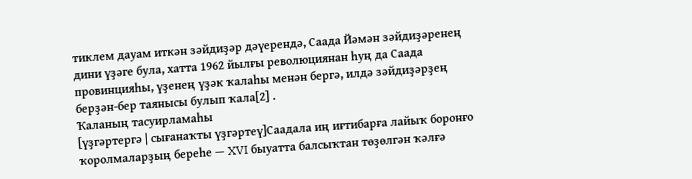тиклем дауам иткән зәйдиҙәр дәүерендә, Саада Йәмән зәйдиҙәренең дини үҙәге була, хатта 1962 йылғы революциянан һуң да Саада провинцияһы, үҙенең үҙәк ҡалаһы менән бергә, илдә зәйдиҙәрҙең берҙән-бер таянысы булып ҡала[2] .
Ҡаланың тасуирламаһы
[үҙгәртергә | сығанаҡты үҙгәртеү]Саадала иң иғтибарға лайыҡ боронғо ҡоролмаларҙың береһе — XVI быуатта балсыҡтан төҙөлгән ҡәлғә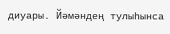диуары. Йәмәндең тулыһынса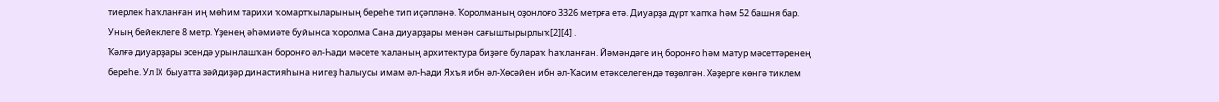тиерлек һаҡланған иң мөһим тарихи ҡомартҡыларының береһе тип иҫәпләнә. Ҡоролманың оҙонлоғо 3326 метрға етә. Диуарҙа дүрт ҡапҡа һәм 52 башня бар. Уның бейеклеге 8 метр. Үҙенең әһәмиәте буйынса ҡоролма Сана диуарҙары менән сағыштырырлыҡ[2][4] .
Ҡәлғә диуарҙары эсендә урынлашҡан боронғо әл-Һади мәсете ҡаланың архитектура биҙәге булараҡ һаҡланған. Йәмәндәге иң боронғо һәм матур мәсеттәренең береһе. Ул IX быуатта зәйдиҙәр династияһына нигеҙ һалыусы имам әл-Һади Яхъя ибн әл-Хөсәйен ибн әл-Ҡасим етәкселегендә төҙөлгән. Хәҙерге көнгә тиклем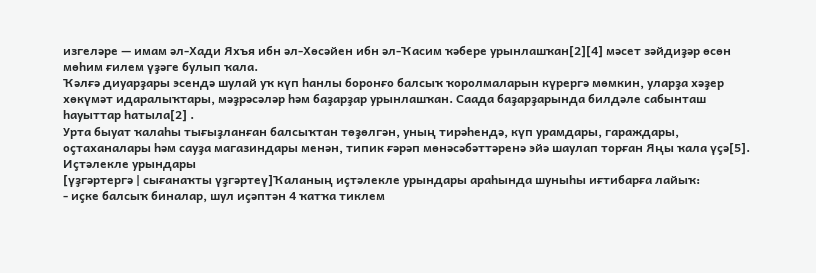изгеләре — имам әл-Хади Яхъя ибн әл-Хөсәйен ибн әл-Ҡасим ҡәбере урынлашҡан[2][4] мәсет зәйдиҙәр өсөн мөһим ғилем үҙәге булып ҡала.
Ҡәлғә диуарҙары эсендә шулай уҡ күп һанлы боронғо балсыҡ ҡоролмаларын күрергә мөмкин, уларҙа хәҙер хөкүмәт идаралыҡтары, мәҙрәсәләр һәм баҙарҙар урынлашҡан. Саада баҙарҙарында билдәле сабынташ һауыттар һатыла[2] .
Урта быуат ҡалаһы тығыҙланған балсыҡтан төҙөлгән, уның тирәһендә, күп урамдары, гараждары, оҫтаханалары һәм сауҙа магазиндары менән, типик ғәрәп мөнәсәбәттәренә эйә шаулап торған Яңы ҡала үҫә[5].
Иҫтәлекле урындары
[үҙгәртергә | сығанаҡты үҙгәртеү]Ҡаланың иҫтәлекле урындары араһында шуныһы иғтибарға лайыҡ:
- иҫке балсыҡ биналар, шул иҫәптән 4 ҡатҡа тиклем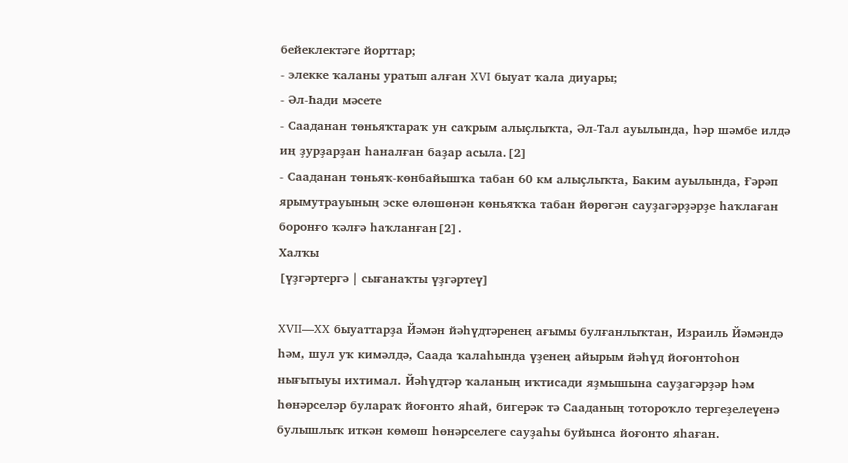бейеклектәге йорттар;
- элекке ҡаланы уратып алған XVI быуат ҡала диуары;
- Әл-Һади мәсете
- Сааданан төньяҡтараҡ ун саҡрым алыҫлыҡта, Әл-Тал ауылында, һәр шәмбе илдә иң ҙурҙарҙан һаналған баҙар асыла.[2]
- Сааданан төньяҡ-көнбайышҡа табан 60 км алыҫлыҡта, Баким ауылында, Ғәрәп ярымутрауының эске өлөшөнән көньяҡҡа табан йөрөгән сауҙагәрҙәрҙе һаҡлаған боронғо ҡәлғә һаҡланған[2].
Халҡы
[үҙгәртергә | сығанаҡты үҙгәртеү]

XVII—XX быуаттарҙа Йәмән йәһүдтәренең ағымы булғанлыҡтан, Израиль Йәмәндә һәм, шул уҡ кимәлдә, Саада ҡалаһында үҙенең айырым йәһүд йоғонтоһон нығытыуы ихтимал. Йәһүдтәр ҡаланың иҡтисади яҙмышына сауҙагәрҙәр һәм һөнәрселәр булараҡ йоғонто яһай, бигерәк тә Сааданың тотороҡло тергеҙелеүенә булышлыҡ иткән көмөш һөнәрселеге сауҙаһы буйынса йоғонто яһаған.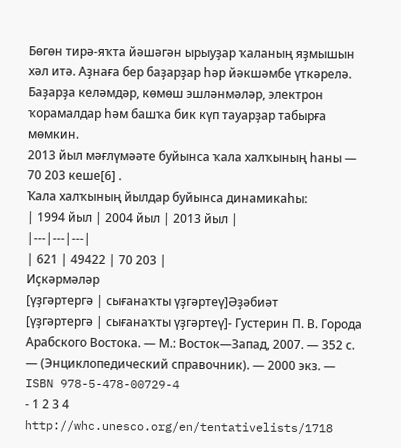Бөгөн тирә-яҡта йәшәгән ырыуҙар ҡаланың яҙмышын хәл итә. Аҙнаға бер баҙарҙар һәр йәкшәмбе үткәрелә. Баҙарҙа келәмдәр, көмөш эшләнмәләр, электрон ҡорамалдар һәм башҡа бик күп тауарҙар табырға мөмкин.
2013 йыл мәғлүмәәте буйынса ҡала халҡының һаны — 70 203 кеше[6] .
Ҡала халҡының йылдар буйынса динамикаһы:
| 1994 йыл | 2004 йыл | 2013 йыл |
|---|---|---|
| 621 | 49422 | 70 203 |
Иҫкәрмәләр
[үҙгәртергә | сығанаҡты үҙгәртеү]Әҙәбиәт
[үҙгәртергә | сығанаҡты үҙгәртеү]- Густерин П. В. Города Арабского Востока. — М.: Восток—Запад, 2007. — 352 с. — (Энциклопедический справочник). — 2000 экз. — ISBN 978-5-478-00729-4
- 1 2 3 4 http://whc.unesco.org/en/tentativelists/1718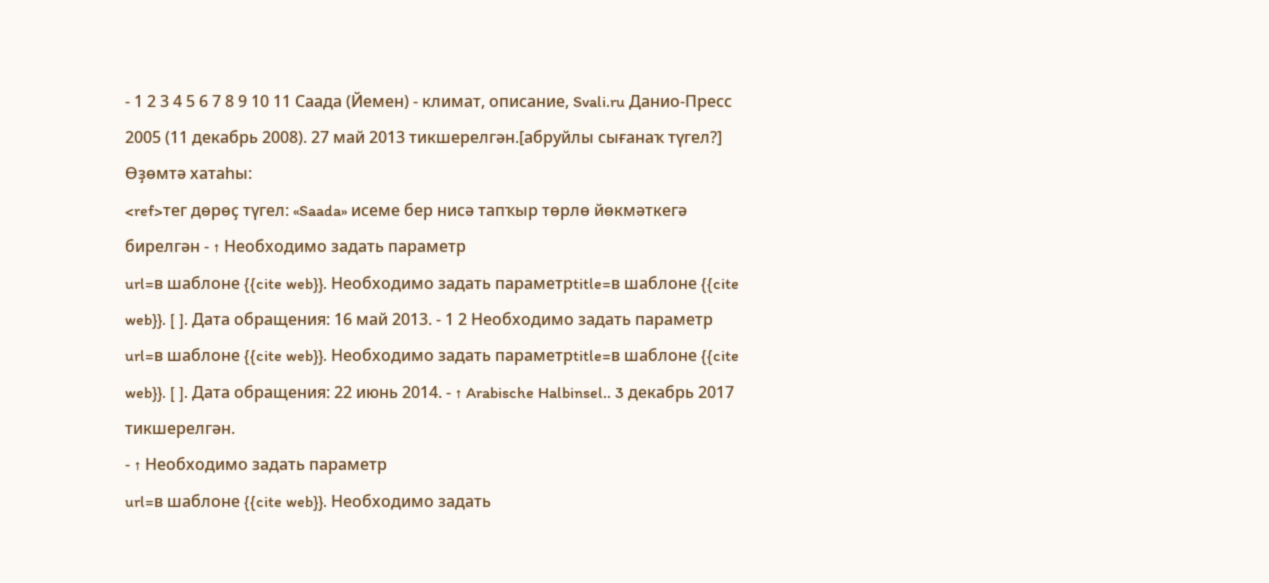- 1 2 3 4 5 6 7 8 9 10 11 Саада (Йемен) - климат, описание, Svali.ru Данио-Пресс 2005 (11 декабрь 2008). 27 май 2013 тикшерелгән.[абруйлы сығанаҡ түгел?] Өҙөмтә хатаһы:
<ref>тег дөрөҫ түгел: «Saada» исеме бер нисә тапҡыр төрлө йөкмәткегә бирелгән - ↑ Необходимо задать параметр
url=в шаблоне {{cite web}}. Необходимо задать параметрtitle=в шаблоне {{cite web}}. [ ]. Дата обращения: 16 май 2013. - 1 2 Необходимо задать параметр
url=в шаблоне {{cite web}}. Необходимо задать параметрtitle=в шаблоне {{cite web}}. [ ]. Дата обращения: 22 июнь 2014. - ↑ Arabische Halbinsel.. 3 декабрь 2017 тикшерелгән.
- ↑ Необходимо задать параметр
url=в шаблоне {{cite web}}. Необходимо задать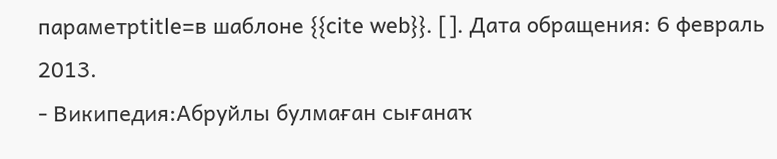параметрtitle=в шаблоне {{cite web}}. [ ]. Дата обращения: 6 февраль 2013.
- Википедия:Абруйлы булмаған сығанаҡ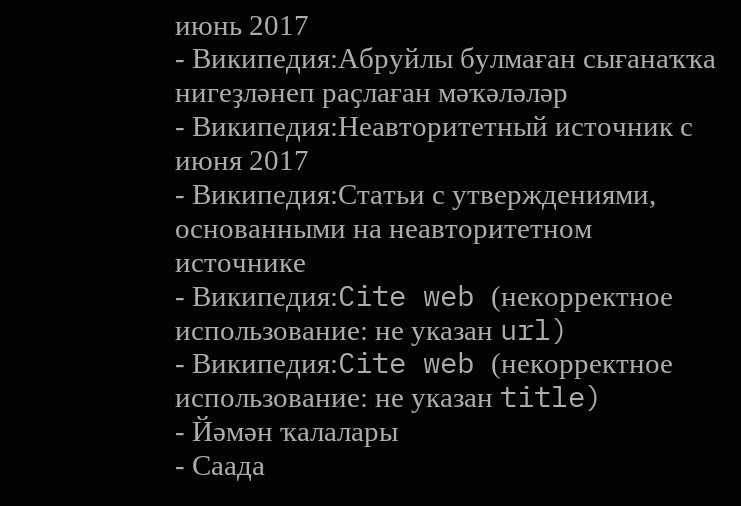июнь 2017
- Википедия:Абруйлы булмаған сығанаҡҡа нигеҙләнеп раҫлаған мәҡәләләр
- Википедия:Неавторитетный источник с июня 2017
- Википедия:Статьи с утверждениями, основанными на неавторитетном источнике
- Википедия:Cite web (некорректное использование: не указан url)
- Википедия:Cite web (некорректное использование: не указан title)
- Йәмән ҡалалары
- Саада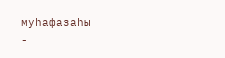муһафазаһы
-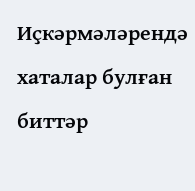Иҫкәрмәләрендә хаталар булған биттәр